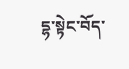དྷ་སྟེང་བོད་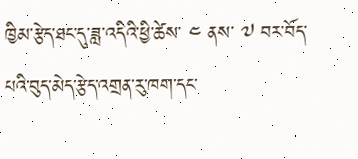ཁྱིམ་རྩེད་ཐང་དུ་ཟླ་འདིའི་ཕྱི་ཚེས་ ༤ ནས་ ༧ བར་བོད་པའི་བུད་མེད་རྩེད་འགྲན་རུ་ཁག་དང་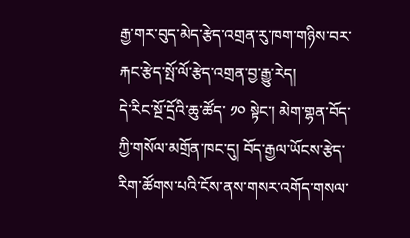རྒྱ་གར་བུད་མེད་རྩེད་འགྲན་རུ་ཁག་གཉིས་བར་རྐང་རྩེད་སྤོ་ལོ་རྩེད་འགྲན་བྱ་རྒྱུ་རེད།
དེ་རིང་སྔོ་དྲོའི་ཆུ་ཚོད་ ༡༠ སྟེང་། མེག་གྷན་བོད་ཀྱི་གསོལ་མགྲོན་ཁང་དུ། བོད་རྒྱལ་ཡོངས་རྩེད་རིག་ཚོགས་པའི་ངོས་ནས་གསར་འགོད་གསལ་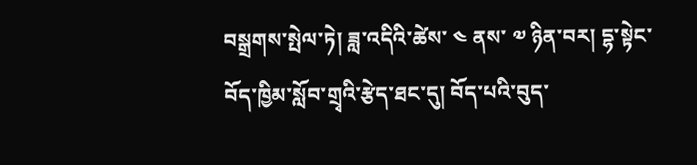བསྒྲགས་སྤེལ་ཏེ། ཟླ་འདིའི་ཚེས་ ༤ ནས་ ༧ ཉིན་བར། དྷ་སྟེང་བོད་ཁྱིམ་སློབ་གྲྭའི་རྩེད་ཐང་དུ། བོད་པའི་བུད་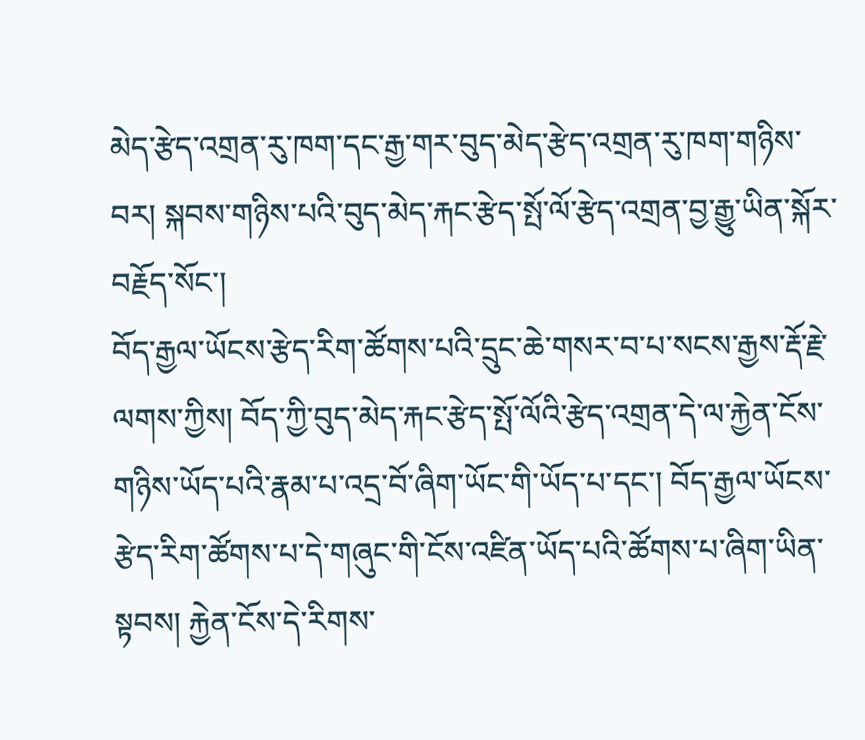མེད་རྩེད་འགྲན་རུ་ཁག་དང་རྒྱ་གར་བུད་མེད་རྩེད་འགྲན་རུ་ཁག་གཉིས་བར། སྐབས་གཉིས་པའི་བུད་མེད་རྐང་རྩེད་སྤོ་ལོ་རྩེད་འགྲན་བྱ་རྒྱུ་ཡིན་སྐོར་བརྗོད་སོང་།
བོད་རྒྱལ་ཡོངས་རྩེད་རིག་ཚོགས་པའི་དྲུང་ཆེ་གསར་བ་པ་སངས་རྒྱས་རྡོ་རྗེ་ལགས་ཀྱིས། བོད་ཀྱི་བུད་མེད་རྐང་རྩེད་སྤོ་ལོའི་རྩེད་འགྲན་དེ་ལ་རྐྱེན་ངོས་གཉིས་ཡོད་པའི་རྣམ་པ་འདྲ་བོ་ཞིག་ཡོང་གི་ཡོད་པ་དང་། བོད་རྒྱལ་ཡོངས་རྩེད་རིག་ཚོགས་པ་དེ་གཞུང་གི་ངོས་འཛིན་ཡོད་པའི་ཚོགས་པ་ཞིག་ཡིན་སྟབས། རྐྱེན་ངོས་དེ་རིགས་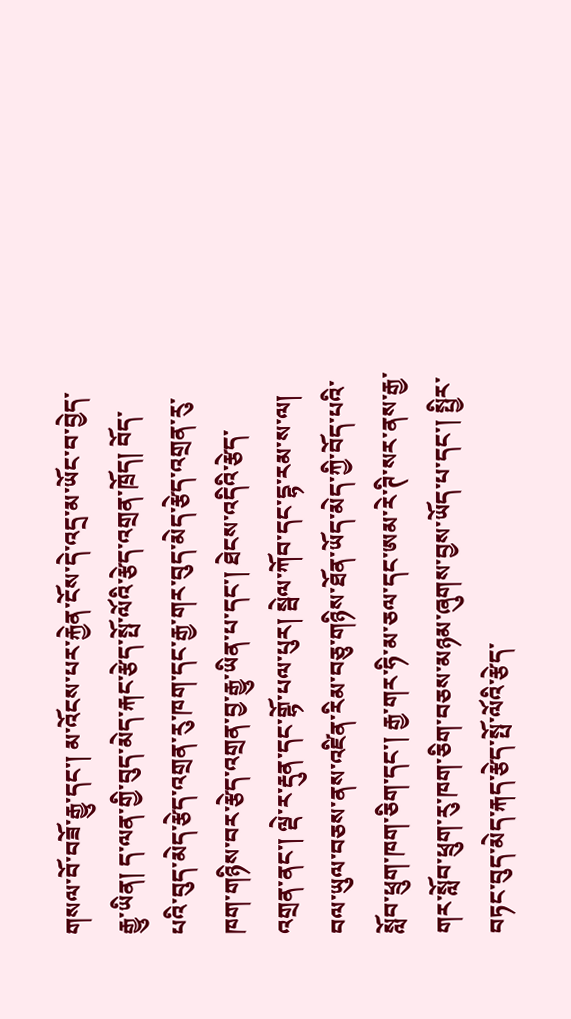གསལ་བོ་བཟོ་རྒྱུ་དང་། མ་འོངས་པར་རྐྱེན་ངོས་དེ་འདྲ་མ་ཡོང་བ་བྱེད་རྒྱུ་ཡིན། ད་ལན་གྱི་བུད་མེད་རྐང་རྩེད་སྤོ་ལོའི་རྩེད་འགྲན་ཁྲོད། བོད་པའི་བུད་མེད་རྩེད་འགྲན་རུ་ཁག་དང་རྒྱ་གར་བུད་མེད་རྩེད་འགྲན་རུ་ཁག་གཉིས་བར་རྩེད་འགྲན་བྱ་རྒྱུ་ཡིན་པ་དང་། ཐེངས་འདིའི་རྩེད་འགྲན་ནང་། ལྡེ་ར་རྡུན་དང་གྷོ་པལ་པུར། སྦེལ་ཀོབ་དང་དྷ་རམ་ས་ལ། བལ་ཡུལ་བཅས་ནས་འཛིན་རིམ་བཅུ་གཉིས་ཐོན་ཡོད་མེད་ཀྱི་བོད་པའི་སློབ་ཕྲུག་ཁག་ཅིག་དང་། རྒྱ་གར་ཧི་མ་ཅལ་དང་ཨམ་རེ་ཊི་སར་ནས་རྒྱ་གར་སློབ་ཕྲུག་རུ་ཁག་ཅིག་བཅས་མཉམ་ཞུགས་བྱས་ཡོད་པ་དང་། སྤྱིར་བཏང་བུད་མེད་རྐད་རྩེད་སྤོ་ལོའི་རྩེད་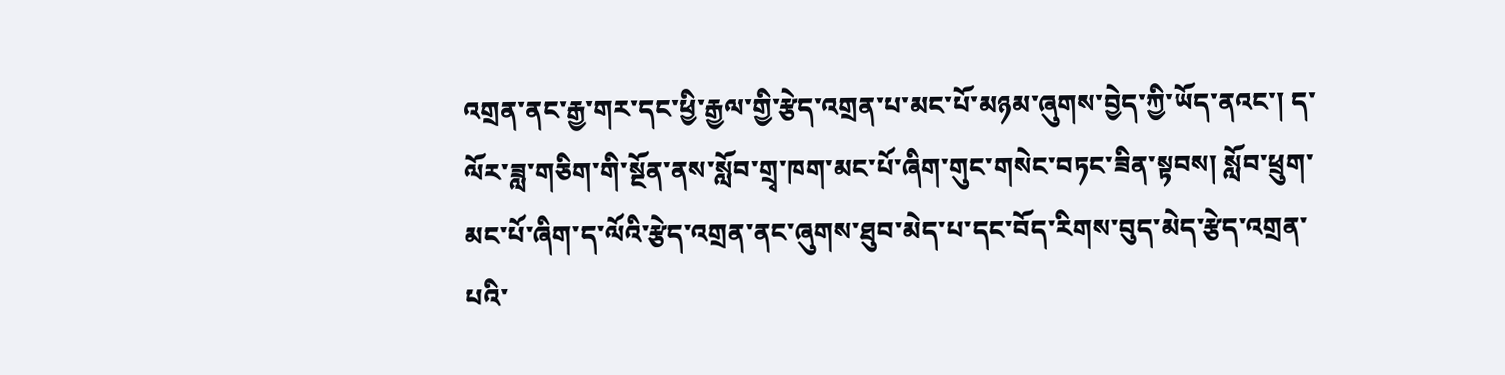འགྲན་ནང་རྒྱ་གར་དང་ཕྱི་རྒྱལ་གྱི་རྩེད་འགྲན་པ་མང་པོ་མཉམ་ཞུགས་བྱེད་ཀྱི་ཡོད་ནའང་། ད་ལོར་ཟླ་གཅིག་གི་སྔོན་ནས་སློབ་གྲྭ་ཁག་མང་པོ་ཞིག་གུང་གསེང་བཏང་ཟིན་སྟབས། སློབ་ཕྲུག་མང་པོ་ཞིག་ད་ལོའི་རྩེད་འགྲན་ནང་ཞུགས་ཐུབ་མེད་པ་དང་བོད་རིགས་བུད་མེད་རྩེད་འགྲན་པའི་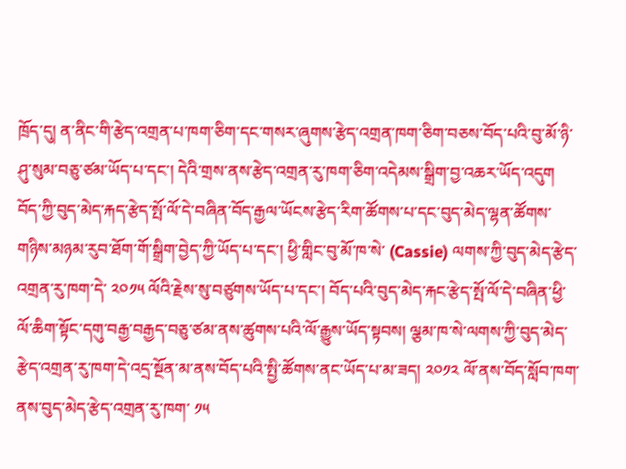ཁྲོད་དུ། ན་ནིང་གི་རྩེད་འགྲན་པ་ཁག་ཅིག་དང་གསར་ཞུགས་རྩེད་འགྲན་ཁག་ཅིག་བཅས་བོད་པའི་བུ་མོ་ཉི་ཤུ་སུམ་བཅུ་ཙམ་ཡོད་པ་དང་། དེའི་གྲས་ནས་རྩེད་འགྲན་རུ་ཁག་ཅིག་འདེམས་སྒྲིག་བྱ་འཆར་ཡོད་འདུག
བོད་ཀྱི་བུད་མེད་རྐད་རྩེད་སྤོ་ལོ་དེ་བཞིན་བོད་རྒྱལ་ཡོངས་རྩེད་རིག་ཚོགས་པ་དང་བུད་མེད་ལྷན་ཚོགས་གཉིས་མཉམ་རུབ་ཐོག་གོ་སྒྲིག་བྱེད་ཀྱི་ཡོད་པ་དང་། ཕྱི་གླིང་བུ་མོ་ཁ་སེ་ (Cassie) ལགས་ཀྱི་བུད་མེད་རྩེད་འགྲན་རུ་ཁག་དེ་ ༢༠༡༥ ལོའི་རྗེས་སུ་བཙུགས་ཡོད་པ་དང་། བོད་པའི་བུད་མེད་རྐང་རྩེད་སྤོ་ལོ་དེ་བཞིན་ཕྱི་ལོ་ཆིག་སྟོང་དགུ་བརྒྱ་བརྒྱད་བཅུ་ཙམ་ནས་ཚུགས་པའི་ལོ་རྒྱུས་ཡོད་སྟབས། ལྕམ་ཁ་སེ་ལགས་ཀྱི་བུད་མེད་རྩེད་འགྲན་རུ་ཁག་དེ་འདྲ་སྔོན་མ་ནས་བོད་པའི་སྤྱི་ཚོགས་ནང་ཡོད་པ་མ་ཟད། ༢༠༡༢ ལོ་ནས་བོད་སློབ་ཁག་ནས་བུད་མེད་རྩེད་འགྲན་རུ་ཁག་ ༡༥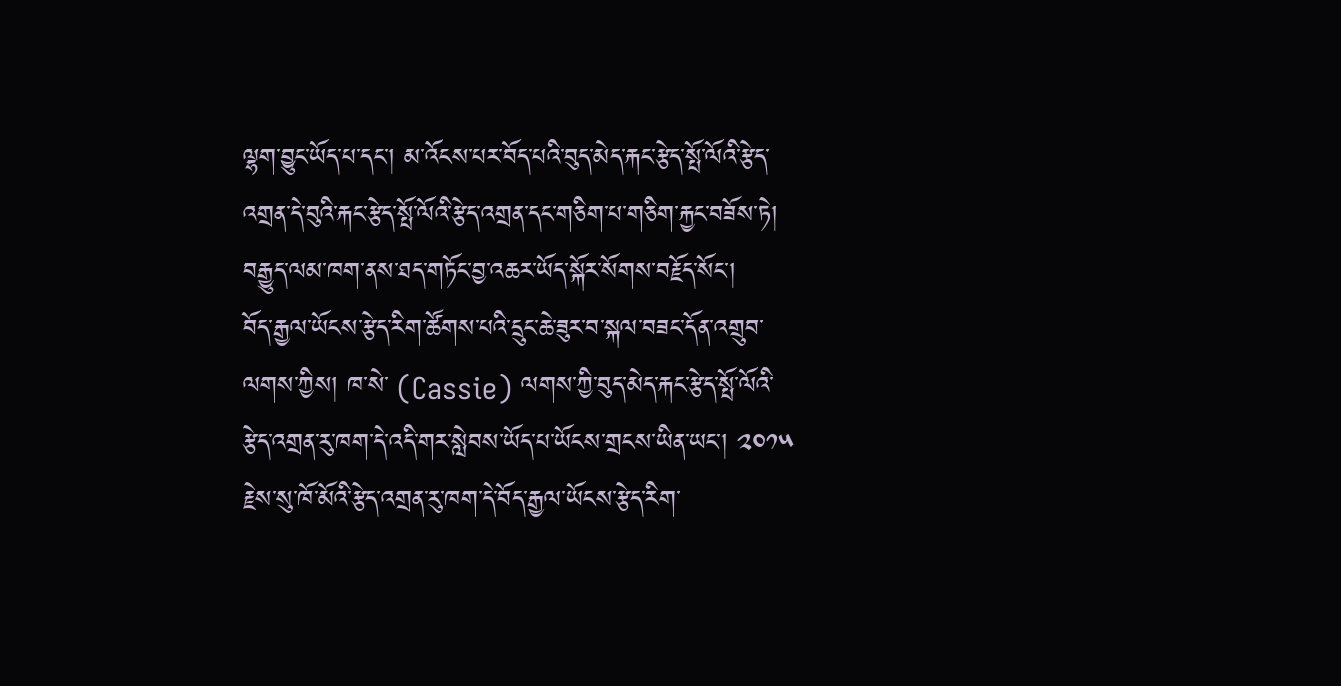ལྷག་བྱུང་ཡོད་པ་དང་། མ་འོངས་པར་བོད་པའི་བུད་མེད་རྐང་རྩེད་སྤོ་ལོའི་རྩེད་འགྲན་དེ་བུའི་རྐང་རྩེད་སྤོ་ལོའི་རྩེད་འགྲན་དང་གཅིག་པ་གཅིག་རྐྱང་བཟོས་ཏེ། བརྒྱུད་ལམ་ཁག་ནས་ཐད་གཏོང་བྱ་འཆར་ཡོད་སྐོར་སོགས་བརྗོད་སོང་།
བོད་རྒྱལ་ཡོངས་རྩེད་རིག་ཚོགས་པའི་དྲུང་ཆེ་ཟུར་བ་སྐལ་བཟང་དོན་འགྲུབ་ལགས་ཀྱིས། ཁ་སེ་ (Cassie) ལགས་ཀྱི་བུད་མེད་རྐང་རྩེད་སྤོ་ལོའི་རྩེད་འགྲན་རུ་ཁག་དེ་འདི་གར་སླེབས་ཡོད་པ་ཡོངས་གྲངས་ཡིན་ཡང་། ༢༠༡༥ རྗེས་སུ་ཁོ་མོའི་རྩེད་འགྲན་རུ་ཁག་དེ་བོད་རྒྱལ་ཡོངས་རྩེད་རིག་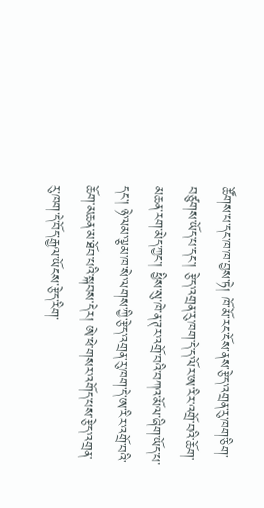ཚོགས་པ་དང་ཁ་ཁ་བྱས་ཏེ། ཁོ་མོ་རང་ངོས་ནས་རྩེད་འགྲན་རུ་ཁག་ཅིག་བཙུགས་ཡོད་པ་དང་། རྩེད་འགྲན་རུ་ཁག་དེ་ད་ལོར་ཨ་རིར་འགྲོ་བའི་ཆོག་མཆན་རག་མེད་ཀྱང་། ཕྱིས་སུ་ཁེ་ན་ཊར་འགྲོ་བའི་བཀའ་མོལ་ཞིག་ཡོད་པ་དང་། ཉེ་ལམ་ལྕམ་ཁ་སེ་ལགས་ཀྱི་རྩེད་འགྲན་རུ་ཁག་དེ་ཨ་རིར་འགྲོ་བའི་ཆོག་མཆན་མ་ཐོབ་པའི་སྐབས་དེར། ཨེ་ཕེ་གསར་འགོད་པས་རྩེད་འགྲན་རུ་ཁག་དེ་བོད་རྒྱལ་ཡོངས་རྩེད་རིག་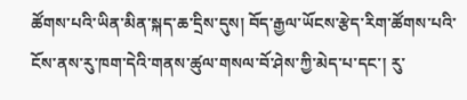ཚོགས་པའི་ཡིན་མིན་སྐད་ཆ་དྲིས་དུས། བོད་རྒྱལ་ཡོངས་རྩེད་རིག་ཚོགས་པའི་ངོས་ནས་རུ་ཁག་དེའི་གནས་ཚུལ་གསལ་བོ་ཤེས་ཀྱི་མེད་པ་དང་། རུ་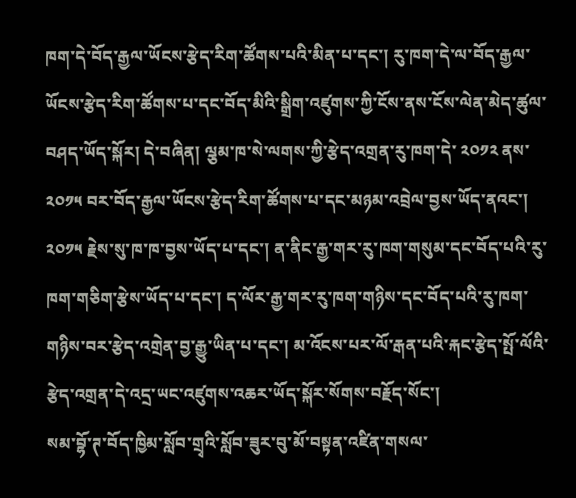ཁག་དེ་བོད་རྒྱལ་ཡོངས་རྩེད་རིག་ཚོགས་པའི་མིན་པ་དང་། རུ་ཁག་དེ་ལ་བོད་རྒྱལ་ཡོངས་རྩེད་རིག་ཚོགས་པ་དང་བོད་མིའི་སྒྲིག་འཛུགས་ཀྱི་ངོས་ནས་ངོས་ལེན་མེད་ཚུལ་བཤད་ཡོད་སྐོར། དེ་བཞིན། ལྕམ་ཁ་སེ་ལགས་ཀྱི་རྩེད་འགྲན་རུ་ཁག་དེ་ ༢༠༡༢ ནས་ ༢༠༡༥ བར་བོད་རྒྱལ་ཡོངས་རྩེད་རིག་ཚོགས་པ་དང་མཉམ་འབྲེལ་བྱས་ཡོད་ནའང་། ༢༠༡༥ རྗེས་སུ་ཁ་ཁ་བྱས་ཡོད་པ་དང་། ན་ནིང་རྒྱ་གར་རུ་ཁག་གསུམ་དང་བོད་པའི་རུ་ཁག་གཅིག་རྩེས་ཡོད་པ་དང་། ད་ལོར་རྒྱ་གར་རུ་ཁག་གཉིས་དང་བོད་པའི་རུ་ཁག་གཉིས་བར་རྩེད་འགྲེན་བྱ་རྒྱུ་ཡིན་པ་དང་། མ་འོངས་པར་ལོ་རྒན་པའི་རྐང་རྩེད་སྤོ་ལོའི་རྩེད་འགྲན་དེ་འདྲ་ཡང་འཛུགས་འཆར་ཡོད་སྐོར་སོགས་བརྗོད་སོང་།
སམ་བྷོ་ཊ་བོད་ཁྱིམ་སློབ་གྲྭའི་སློབ་ཟུར་བུ་མོ་བསྟན་འཛིན་གསལ་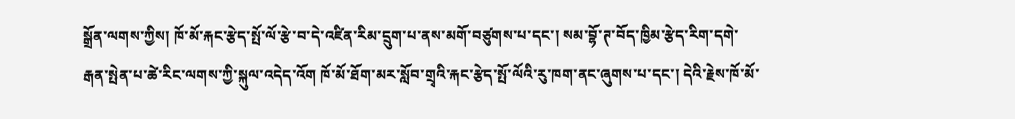སྒྲོན་ལགས་ཀྱིས། ཁོ་མོ་རྐང་རྩེད་སྤོ་ལོ་རྩེ་བ་དེ་འཛིན་རིམ་དྲུག་པ་ནས་མགོ་བཙུགས་པ་དང་། སམ་བྷོ་ཊ་བོད་ཁྱིམ་རྩེད་རིག་དགེ་རྒན་སྤེན་པ་ཚེ་རིང་ལགས་ཀྱི་སྐུལ་འདེད་འོག ཁོ་མོ་ཐོག་མར་སློབ་གྲྭའི་རྐང་རྩེད་སྤོ་ལོའི་རུ་ཁག་ནང་ཞུགས་པ་དང་། དེའི་རྗེས་ཁོ་མོ་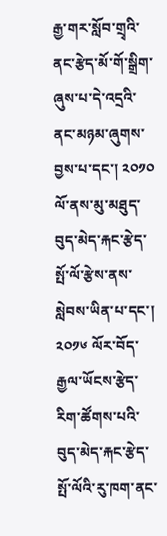རྒྱ་གར་སློབ་གྲྭའི་ནང་རྩེད་མོ་གོ་སྒྲིག་ཞུས་པ་དེ་འདྲའི་ནང་མཉམ་ཞུགས་བྱས་པ་དང་། ༢༠༡༠ ལོ་ནས་མུ་མཐུད་བུད་མེད་རྐང་རྩེད་སྤོ་ལོ་རྩེས་ནས་སླེབས་ཡིན་པ་དང་། ༢༠༡༦ ལོར་བོད་རྒྱལ་ཡོངས་རྩེད་རིག་ཚོགས་པའི་བུད་མེད་རྐང་རྩེད་སྤོ་ལོའི་རུ་ཁག་ནང་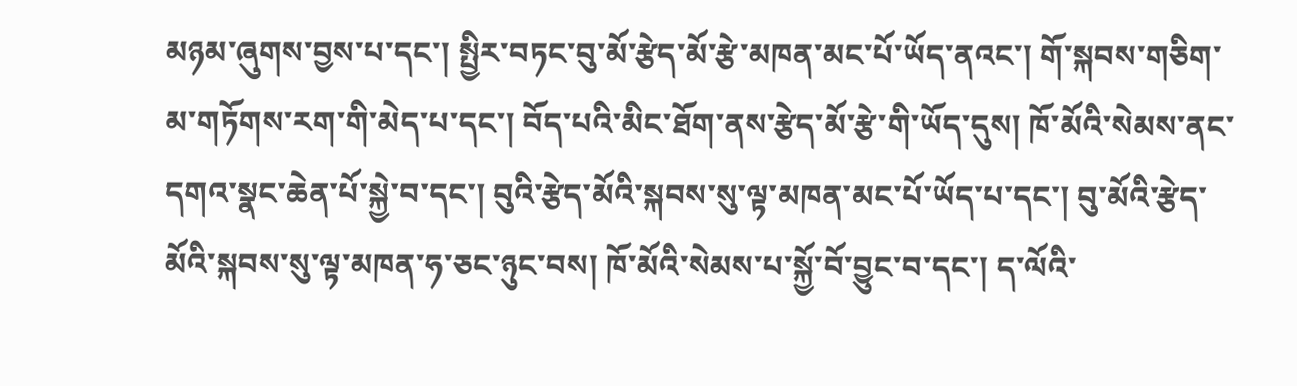མཉམ་ཞུགས་བྱས་པ་དང་། སྤྱིར་བཏང་བུ་མོ་རྩེད་མོ་རྩེ་མཁན་མང་པོ་ཡོད་ནའང་། གོ་སྐབས་གཅིག་མ་གཏོགས་རག་གི་མེད་པ་དང་། བོད་པའི་མིང་ཐོག་ནས་རྩེད་མོ་རྩེ་གི་ཡོད་དུས། ཁོ་མོའི་སེམས་ནང་དགའ་སྣང་ཆེན་པོ་སྐྱེ་བ་དང་། བུའི་རྩེད་མོའི་སྐབས་སུ་ལྟ་མཁན་མང་པོ་ཡོད་པ་དང་། བུ་མོའི་རྩེད་མོའི་སྐབས་སུ་ལྟ་མཁན་ཧ་ཅང་ཉུང་བས། ཁོ་མོའི་སེམས་པ་སྐྱོ་བོ་བྱུང་བ་དང་། ད་ལོའི་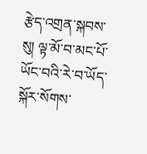རྩེད་འགྲན་སྐབས་སུ། ལྟ་མོ་བ་མང་པོ་ཡོང་བའི་རེ་བ་ཡོད་སྐོར་སོགས་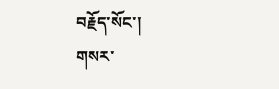བརྗོད་སོང་།
གསར་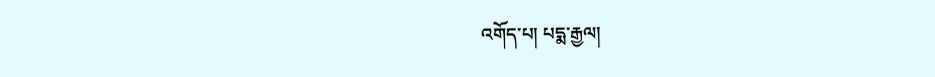འགོད་པ། པདྨ་རྒྱལ།